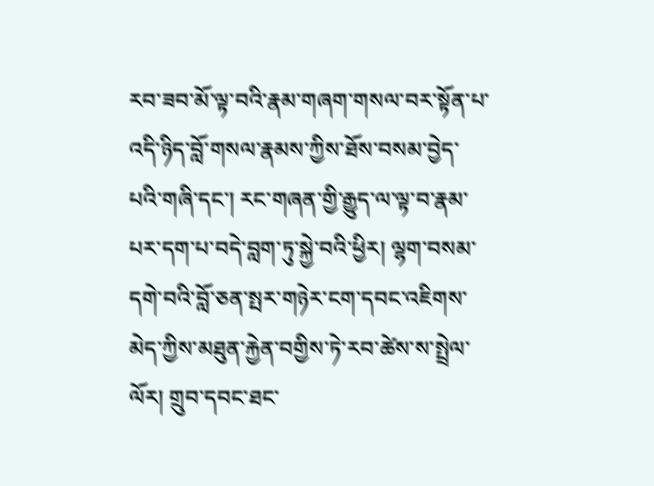རབ་ཟབ་མོ་ལྟ་བའི་རྣམ་གཞག་གསལ་བར་སྟོན་པ་འདི་ཉིད་བློ་གསལ་རྣམས་ཀྱིས་ཐོས་བསམ་བྱེད་པའི་གཞི་དང་། རང་གཞན་གྱི་རྒྱུད་ལ་ལྟ་བ་རྣམ་པར་དག་པ་བདེ་བླག་ཏུ་སྐྱེ་བའི་ཕྱིར། ལྷག་བསམ་དགེ་བའི་བློ་ཅན་སྤར་གཉེར་ངག་དབང་འཇིགས་མེད་ཀྱིས་མཐུན་རྐྱེན་བགྱིས་ཏེ་རབ་ཚེས་ས་སྤྲེལ་ལོར། གྲུབ་དབང་ཐང་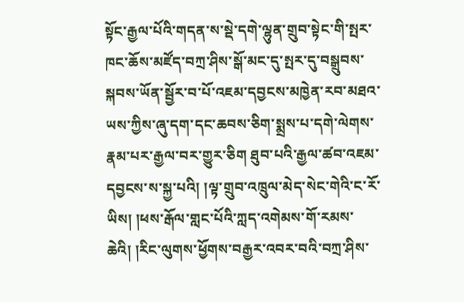སྟོང་རྒྱལ་པོའི་གདན་ས་སྡེ་དགེ་ལྷུན་གྲུབ་སྟེང་གི་སྤར་ཁང་ཆོས་མཛོད་བཀྲ་ཤིས་སྒོ་མང་དུ་སྤར་དུ་བསྒྲུབས་སྐབས་ཡོན་སྦྱོར་བ་པོ་འཇམ་དབྱངས་མཁྱེན་རབ་མཐའ་ཡས་ཀྱིས་ཞུ་དག་དང་ཆབས་ཅིག་སྨྲས་པ་དགེ་ལེགས་རྣམ་པར་རྒྱལ་བར་གྱུར་ཅིག ཐུབ་པའི་རྒྱལ་ཚབ་འཇམ་དབྱངས་ས་སྐྱ་པའི། །ལྟ་གྲུབ་འཁྲུལ་མེད་སེང་གེའི་ང་རོ་ཡིས། །ཕས་རྒོལ་གླང་པོའི་ཀླད་འགེམས་གོ་རམས་ཆེའི། །རིང་ལུགས་ཕྱོགས་བརྒྱར་འབར་བའི་བཀྲ་ཤིས་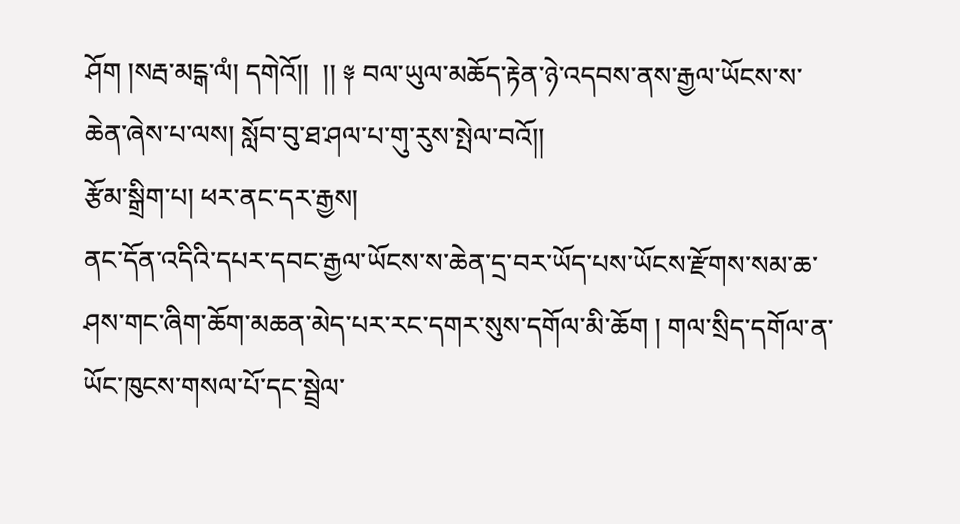ཤོག །སརྦ་མངྒ་ལཾ། དགེའོ།།  །། ༈ བལ་ཡུལ་མཆོད་རྟེན་ཉེ་འདབས་ནས་རྒྱལ་ཡོངས་ས་ཆེན་ཞེས་པ་ལས། སློབ་བུ་ཐ་ཤལ་པ་གུ་རུས་སྤེལ་བའོ།།
རྩོམ་སྒྲིག་པ། ཕར་ནང་དར་རྒྱས།
ནང་དོན་འདིའི་དཔར་དབང་རྒྱལ་ཡོངས་ས་ཆེན་དྲ་བར་ཡོད་པས་ཡོངས་རྫོགས་སམ་ཆ་ཤས་གང་ཞིག་ཆོག་མཆན་མེད་པར་རང་དགར་སུས་དགོལ་མི་ཆོག ། གལ་སྲིད་དགོལ་ན་ཡོང་ཁུངས་གསལ་པོ་དང་སྦྲེལ་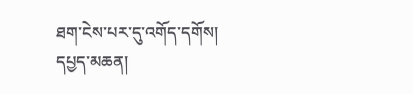ཐག་ངེས་པར་དུ་འགོད་དགོས།
དཔྱད་མཆན།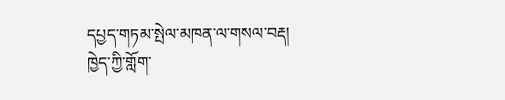དཔྱད་གཏམ་སྤེལ་མཁན་ལ་གསལ་བརྡ།
ཁྱེད་ཀྱི་གློག་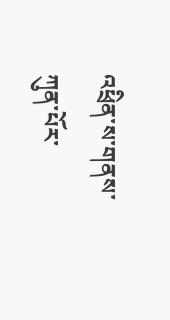འཕྲིན་ས་གནས་ཀུན་པོར་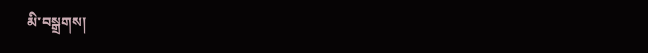མི་བསྒྲགས།